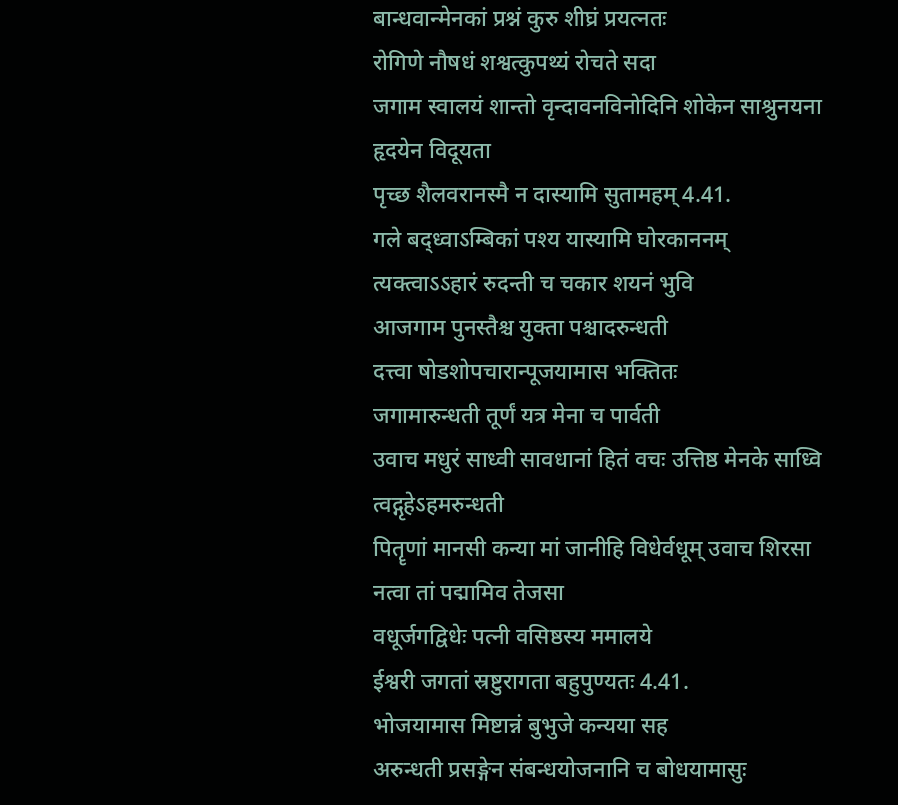बान्धवान्मेनकां प्रश्नं कुरु शीघ्रं प्रयत्नतः
रोगिणे नौषधं शश्वत्कुपथ्यं रोचते सदा
जगाम स्वालयं शान्तो वृन्दावनविनोदिनि शोकेन साश्रुनयना हृदयेन विदूयता
पृच्छ शैलवरानस्मै न दास्यामि सुतामहम् 4.41.
गले बद्ध्वाऽम्बिकां पश्य यास्यामि घोरकाननम्
त्यक्त्वाऽऽहारं रुदन्ती च चकार शयनं भुवि
आजगाम पुनस्तैश्च युक्ता पश्चादरुन्धती
दत्त्वा षोडशोपचारान्पूजयामास भक्तितः
जगामारुन्धती तूर्णं यत्र मेना च पार्वती
उवाच मधुरं साध्वी सावधानां हितं वचः उत्तिष्ठ मेनके साध्वि त्वद्गृहेऽहमरुन्धती
पितॄणां मानसी कन्या मां जानीहि विधेर्वधूम् उवाच शिरसा नत्वा तां पद्मामिव तेजसा
वधूर्जगद्विधेः पत्नी वसिष्ठस्य ममालये
ईश्वरी जगतां स्रष्टुरागता बहुपुण्यतः 4.41.
भोजयामास मिष्टान्नं बुभुजे कन्यया सह
अरुन्धती प्रसङ्गेन संबन्धयोजनानि च बोधयामासुः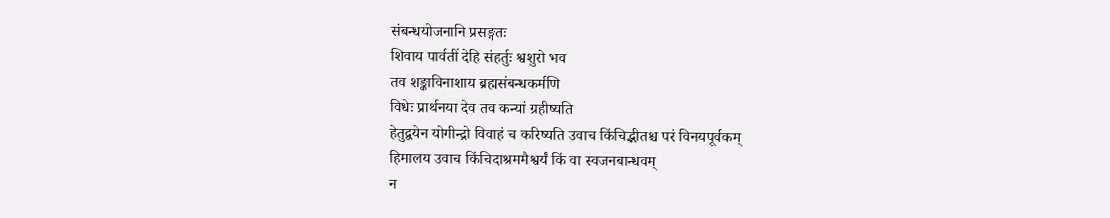संबन्धयोजनानि प्रसङ्गतः
शिवाय पार्वतीं देहि संहर्तुः श्वशुरो भव
तव शङ्काविनाशाय ब्रह्मसंबन्धकर्मणि
विधेः प्रार्थनया देव तव कन्यां ग्रहीष्यति
हेतुद्वयेन योगीन्द्रो विवाहं च करिष्यति उवाच किंचिद्भीतश्च परं विनयपूर्वकम्
हिमालय उवाच किंचिदाश्रममैश्वर्यं किं वा स्वजनबान्धवम्
न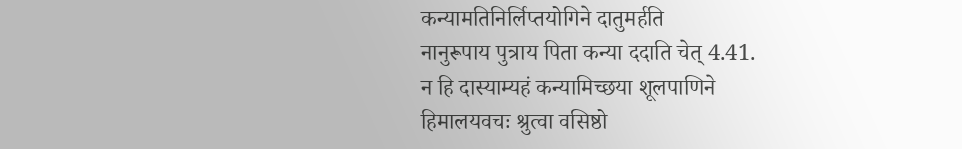कन्यामतिनिर्लिप्तयोगिने दातुमर्हति
नानुरूपाय पुत्राय पिता कन्या ददाति चेत् 4.41.
न हि दास्याम्यहं कन्यामिच्छया शूलपाणिने
हिमालयवचः श्रुत्वा वसिष्ठो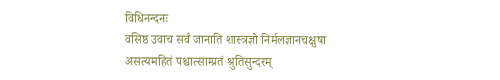विधिनन्दनः
वसिष्ठ उवाच सर्वं जानाति शास्त्रज्ञो निर्मलज्ञानचक्षुषा
असत्यमहितं पश्चात्साम्प्रतं श्रुतिसुन्दरम्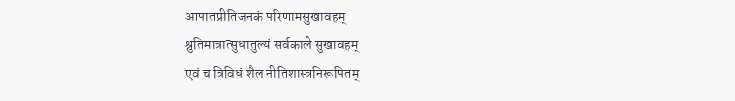आपातप्रीतिजनकं परिणामसुखावहम्
श्रुतिमात्रात्सुधातुल्यं सर्वकाले सुखावहम्
एवं च त्रिविधं शैल नीतिशास्त्रनिरूपितम्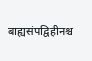बाह्यसंपद्विहीनश्च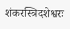शंकरस्त्रिदशेश्वरः